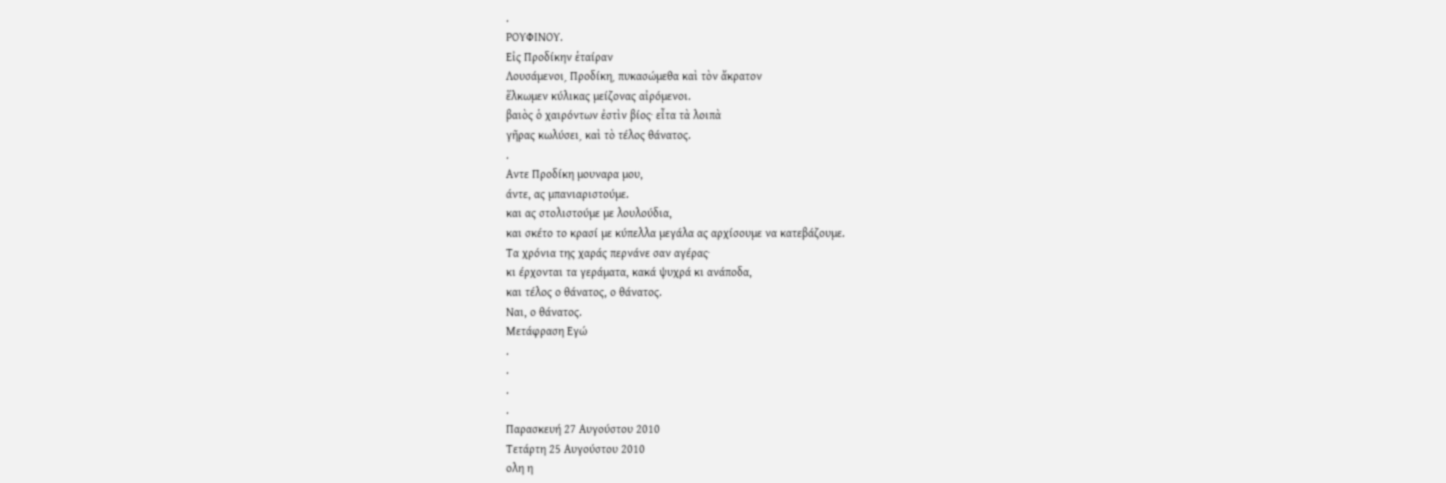.
ΡΟΥΦΙΝΟΥ.
Εἰς Προδίκην ἑταίραν
Λουσάμενοι͵ Προδίκη͵ πυκασώμεθα καὶ τὸν ἄκρατον
ἕλκωμεν κύλικας μείζονας αἰρόμενοι.
βαιὸς ὁ χαιρόντων ἐστὶν βίος· εἶτα τὰ λοιπὰ
γῆρας κωλύσει͵ καὶ τὸ τέλος θάνατος.
.
Αντε Προδίκη μουναρα μου,
άντε, ας μπανιαριστούμε.
και ας στολιστούμε με λουλούδια,
και σκέτο το κρασί με κύπελλα μεγάλα ας αρχίσουμε να κατεβάζουμε.
Τα χρόνια της χαράς περνάνε σαν αγέρας·
κι έρχονται τα γεράματα, κακά ψυχρά κι ανάποδα,
και τέλος ο θάνατος, ο θάνατος.
Ναι, ο θάνατος.
Μετάφραση Εγώ
.
.
.
.
Παρασκευή 27 Αυγούστου 2010
Τετάρτη 25 Αυγούστου 2010
ολη η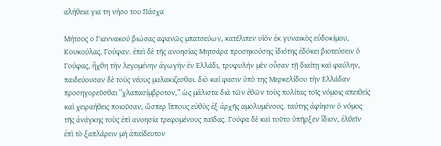αλήθεια για τη νήσο του Πάσχα

Μήτσος ο Γιαννακού βιώσας αφανῶς μπατσεύων, κατέλιπεν υἱὸν ἐκ γυναικὸς εὐδοκίμου, Κουκούλας, Γούφαν. ἐπεὶ δὲ τῆς ανοησίας Μητσάρα προσηκούσης ἰδιότης ἐδόκει βιοτεύσειν ὁ Γούφας, ἤχθη τὴν λεγομένην ἀγωγὴν ἐν Ελλάδι, τρυφυλήν μὲν οὖσαν τῇ διαίτῃ καὶ φαύλην, παιδεύουσαν δὲ τοὺς νέους μαλακιζεσθαι. διὸ καί φασιν ὑπὸ της Μερκελίδου τὴν Ελλάδαν προσηγορεῦσθαι “χλαπασίμβροτον,” ὡς μάλιστα διὰ τῶν ἐθῶν τοὺς πολίτας τοῖς νόμοις απειθείς καὶ χειραήθεις ποιοῦσαν, ὥσπερ ἵππους εὐθὺς ἐξ ἀρχῆς αμολυμένους. ταύτης ἀφίησιν ὁ νόμος τῆς ἀνάγκης τοὺς ἐπὶ ανοησία τρεφομένους παῖδας. Γούφα δὲ καὶ τοῦτο ὑπῆρξεν ἴδιον, ἐλθεῖν ἐπὶ τὸ ξαπλάρειν μὴ ἀπαίδευτον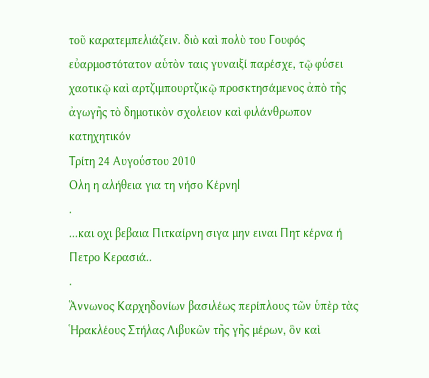τοῦ καρατεμπελιάζειν. διὸ καὶ πολὺ του Γουφός εὐαρμοστότατον αὑτὸν ταις γυναιξί παρέσχε, τῷ φύσει χαοτικῷ καὶ αρτζιμπουρτζικῷ προσκτησάμενος ἀπὸ τῆς ἀγωγῆς τὸ δημοτικὸν σχολειον καὶ φιλάνθρωπον κατηχητικόν
Τρίτη 24 Αυγούστου 2010
Ολη η αλήθεια για τη νήσο Κέρνηl
.
...και οχι βεβαια Πιτκαίρνη σιγα μην ειναι Πητ κέρνα ή Πετρο Κερασιά..
.
Ἅννωνος Καρχηδονίων βασιλέως περίπλους τῶν ὑπὲρ τὰς Ἡρακλέους Στήλας Λιβυκῶν τῆς γῆς μέρων, ὃν καὶ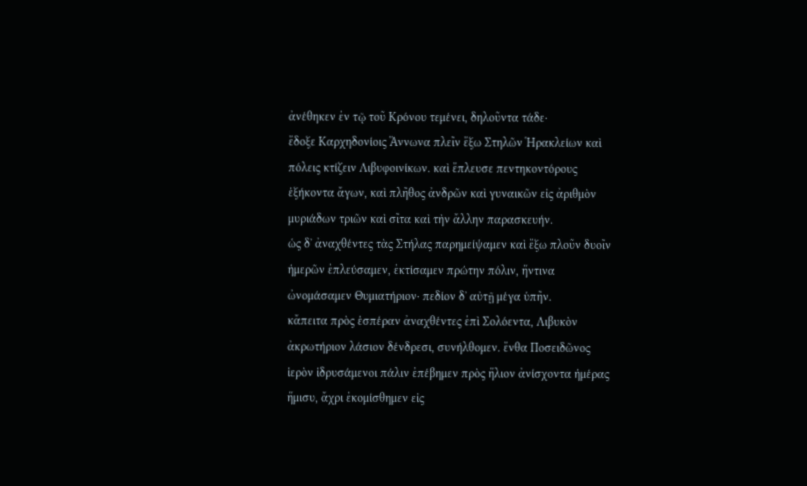ἀνέθηκεν ἐν τῷ τοῦ Κρόνου τεμένει, δηλοῦντα τάδε·
ἔδοξε Καρχηδονίοις Ἅννωνα πλεῖν ἔξω Στηλῶν Ἡρακλείων καὶ πόλεις κτίζειν Λιβυφοινίκων. καὶ ἔπλευσε πεντηκοντόρους ἑξήκοντα ἄγων, καὶ πλῆθος ἀνδρῶν καὶ γυναικῶν εἰς ἀριθμὸν μυριάδων τριῶν καὶ σῖτα καὶ τὴν ἄλλην παρασκευήν.
ὡς δ᾽ ἀναχθέντες τὰς Στήλας παρημείψαμεν καὶ ἔξω πλοῦν δυοῖν ἡμερῶν ἐπλεύσαμεν, ἐκτίσαμεν πρώτην πόλιν, ἥντινα ὠνομάσαμεν Θυμιατήριον· πεδίον δ᾽ αὐτῇ μέγα ὑπῆν.
κἄπειτα πρὸς ἑσπέραν ἀναχθέντες ἐπὶ Σολόεντα, Λιβυκὸν ἀκρωτήριον λάσιον δένδρεσι, συνήλθομεν. ἔνθα Ποσειδῶνος ἱερὸν ἱδρυσάμενοι πάλιν ἐπέβημεν πρὸς ἥλιον ἀνίσχοντα ἡμέρας ἥμισυ, ἄχρι ἐκομίσθημεν εἰς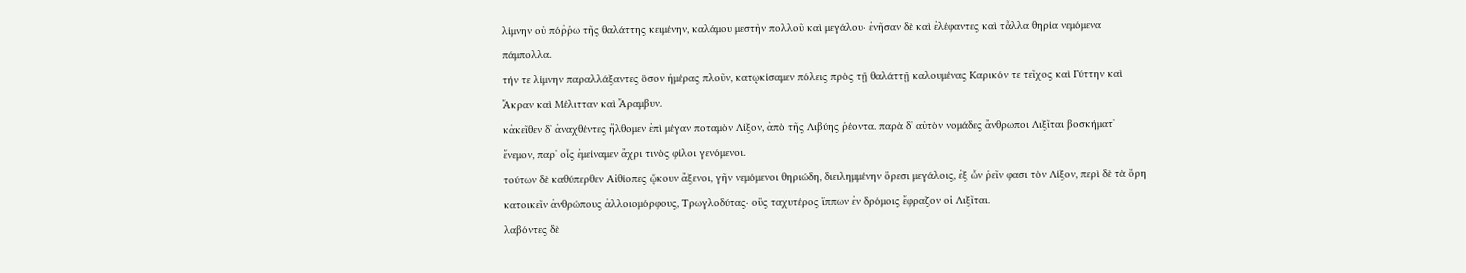λίμνην οὐ πόῤῥω τῆς θαλάττης κειμένην, καλάμου μεστὴν πολλοῦ καὶ μεγάλου· ἐνῆσαν δὲ καὶ ἐλέφαντες καὶ τἆλλα θηρία νεμόμενα πάμπολλα.
τήν τε λίμνην παραλλάξαντες ὅσον ἡμέρας πλοῦν, κατῳκίσαμεν πόλεις πρὸς τῇ θαλάττῇ καλουμένας Καρικόν τε τεῖχος καὶ Γύττην καὶ Ἄκραν καὶ Μέλιτταν καὶ Ἄραμβυν.
κἀκεῖθεν δ᾽ ἀναχθέντες ἤλθομεν ἐπὶ μέγαν ποταμὸν Λίξον, ἀπὸ τῆς Λιβύης ῥέοντα. παρὰ δ᾽ αὐτὸν νομάδες ἄνθρωποι Λιξῖται βοσκήματ᾽ ἔνεμον, παρ᾽ οἷς ἐμείναμεν ἄχρι τινὸς φίλοι γενόμενοι.
τούτων δὲ καθύπερθεν Αἰθίοπες ᾤκουν ἄξενοι, γῆν νεμόμενοι θηριώδη, διειλημμένην ὄρεσι μεγάλοις, ἐξ ὧν ῥεῖν φασι τὸν Λίξον, περὶ δὲ τὰ ὄρη κατοικεῖν ἀνθρώπους ἀλλοιομόρφους, Τρωγλοδύτας· οὓς ταχυτέρος ἵππων ἐν δρόμοις ἔφραζον οἱ Λιξῖται.
λαβόντες δὲ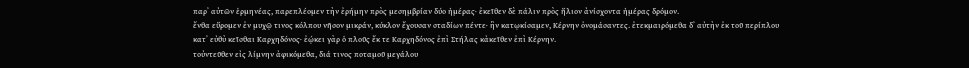παρ᾽ αὐτῶν ἑρμηνέας, παρεπλέομεν τὴν ἐρήμην πρὸς μεσημβρίαν δύο ἡμέρας· ἐκεῖθεν δὲ πάλιν πρὸς ἥλιον ἀνίσχοντα ἡμέρας δρόμον.
ἔνθα εὕρομεν ἐν μυχῷ τινος κόλπου νῆσον μικράν, κύκλον ἔχουσαν σταδίων πέντε· ἣν κατῳκίσαμεν, Κέρνην ὀνομάσαντες. ἐτεκμαιρόμεθα δ᾽ αὐτὴν ἐκ τοῦ περίπλου κατ᾽ εὐθὺ κεῖσθαι Καρχηδόνος· ἐῴκει γὰρ ὁ πλοῦς ἔκ τε Καρχηδόνος ἐπὶ Στήλας κἀκεῖθεν ἐπὶ Κέρνην.
τοὐντεῦθεν εἰς λίμνην ἀφικόμεθα, διά τινος ποταμοῦ μεγάλου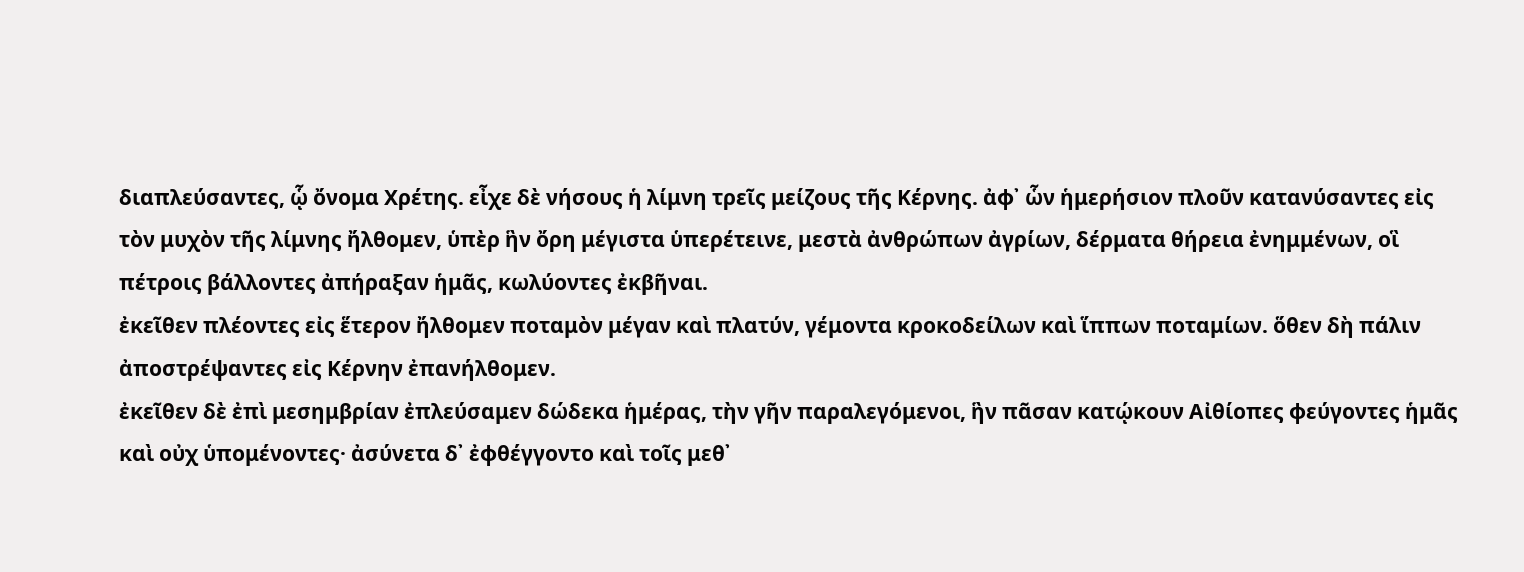διαπλεύσαντες, ᾧ ὄνομα Χρέτης. εἶχε δὲ νήσους ἡ λίμνη τρεῖς μείζους τῆς Κέρνης. ἀφ᾽ ὧν ἡμερήσιον πλοῦν κατανύσαντες εἰς τὸν μυχὸν τῆς λίμνης ἤλθομεν, ὑπὲρ ἣν ὄρη μέγιστα ὑπερέτεινε, μεστὰ ἀνθρώπων ἀγρίων, δέρματα θήρεια ἐνημμένων, οἳ πέτροις βάλλοντες ἀπήραξαν ἡμᾶς, κωλύοντες ἐκβῆναι.
ἐκεῖθεν πλέοντες εἰς ἕτερον ἤλθομεν ποταμὸν μέγαν καὶ πλατύν, γέμοντα κροκοδείλων καὶ ἵππων ποταμίων. ὅθεν δὴ πάλιν ἀποστρέψαντες εἰς Κέρνην ἐπανήλθομεν.
ἐκεῖθεν δὲ ἐπὶ μεσημβρίαν ἐπλεύσαμεν δώδεκα ἡμέρας, τὴν γῆν παραλεγόμενοι, ἣν πᾶσαν κατῴκουν Αἰθίοπες φεύγοντες ἡμᾶς καὶ οὐχ ὑπομένοντες· ἀσύνετα δ᾽ ἐφθέγγοντο καὶ τοῖς μεθ᾽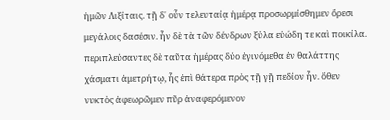ἡμῶν Λιξίταις. τῇ δ᾽ οὖν τελευταίᾳ ἡμέρᾳ προσωρμίσθημεν ὄρεσι μεγάλοις δασέσιν. ἦν δὲ τὰ τῶν δένδρων ξύλα εὐώδη τε καὶ ποικίλα.
περιπλεύσαντες δὲ ταῦτα ἡμέρας δύο ἐγινόμεθα ἐν θαλάττης χάσματι ἀμετρήτῳ, ἧς ἐπὶ θάτερα πρὸς τῇ γῇ πεδίον ἦν. ὅθεν νυκτὸς ἀφεωρῶμεν πῦρ ἀναφερόμενον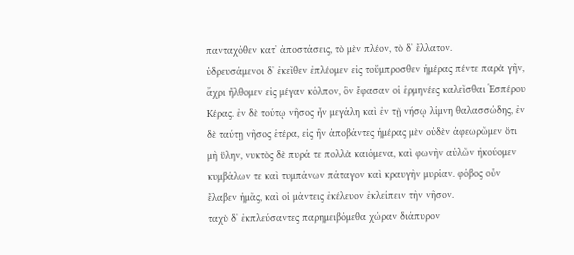πανταχόθεν κατ᾽ ἀποστάσεις, τὸ μὲν πλέον, τὸ δ᾽ ἔλλατον.
ὑδρευσάμενοι δ᾽ ἐκεῖθεν ἐπλέομεν εἰς τοὔμπροσθεν ἡμέρας πέντε παρὰ γῆν, ἄχρι ἤλθομεν εἰς μέγαν κόλπον, ὃν ἔφασαν οἱ ἑρμηνέες καλεῖσθαι Ἑσπέρου Κέρας. ἐν δὲ τούτῳ νῆσος ἦν μεγάλη καὶ ἐν τῇ νήσῳ λίμνη θαλασσώδης, ἐν δὲ ταύτῃ νῆσος ἑτέρα, εἰς ἣν ἀποβάντες ἡμέρας μὲν οὐδὲν ἀφεωρῶμεν ὅτι μὴ ὕλην, νυκτὸς δὲ πυρά τε πολλὰ καιόμενα, καὶ φωνὴν αὐλῶν ἠκούομεν κυμβάλων τε καὶ τυμπάνων πάταγον καὶ κραυγὴν μυρίαν. φόβος οὖν ἔλαβεν ἡμᾶς, καὶ οἱ μάντεις ἐκέλευον ἐκλείπειν τὴν νῆσον.
ταχὺ δ᾽ ἐκπλεύσαντες παρημειβόμεθα χώραν διάπυρον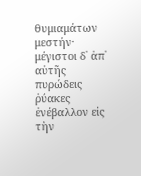θυμιαμάτων μεστήν· μέγιστοι δ᾽ ἀπ᾽ αὐτῆς πυρώδεις ῥύακες ἐνέβαλλον εἰς τὴν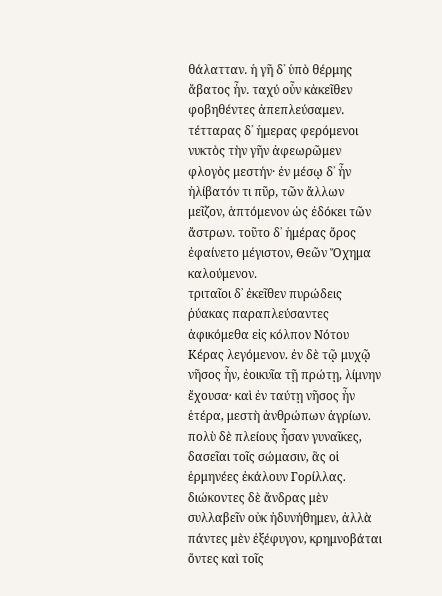θάλατταν. ἡ γῆ δ᾽ ὑπὸ θέρμης ἄβατος ἦν. ταχύ οὖν κἀκεῖθεν φοβηθέντες ἀπεπλεύσαμεν.
τέτταρας δ᾽ ἡμερας φερόμενοι νυκτὸς τὴν γῆν ἀφεωρῶμεν φλογὸς μεστήν· ἐν μέσῳ δ᾽ ἦν ἠλίβατόν τι πῦρ, τῶν ἄλλων μεῖζον, ἁπτόμενον ὡς ἐδόκει τῶν ἄστρων. τοῦτο δ᾽ ἡμέρας ὄρος ἐφαίνετο μέγιστον, Θεῶν Ὄχημα καλούμενον.
τριταῖοι δ᾽ ἐκεῖθεν πυρώδεις ῥύακας παραπλεύσαντες ἀφικόμεθα εἰς κόλπον Νότου Κέρας λεγόμενον. ἐν δὲ τῷ μυχῷ νῆσος ἦν, ἐοικυῖα τῇ πρώτῃ, λίμνην ἔχουσα· καὶ ἐν ταύτῃ νῆσος ἦν ἑτέρα, μεστὴ ἀνθρώπων ἀγρίων. πολὺ δὲ πλείους ἦσαν γυναῖκες, δασεῖαι τοῖς σώμασιν, ἃς οἱ ἑρμηνέες ἐκάλουν Γορίλλας. διώκοντες δὲ ἄνδρας μὲν συλλαβεῖν οὐκ ἠδυνήθημεν, ἀλλὰ πάντες μὲν ἐξέφυγον, κρημνοβάται ὄντες καὶ τοῖς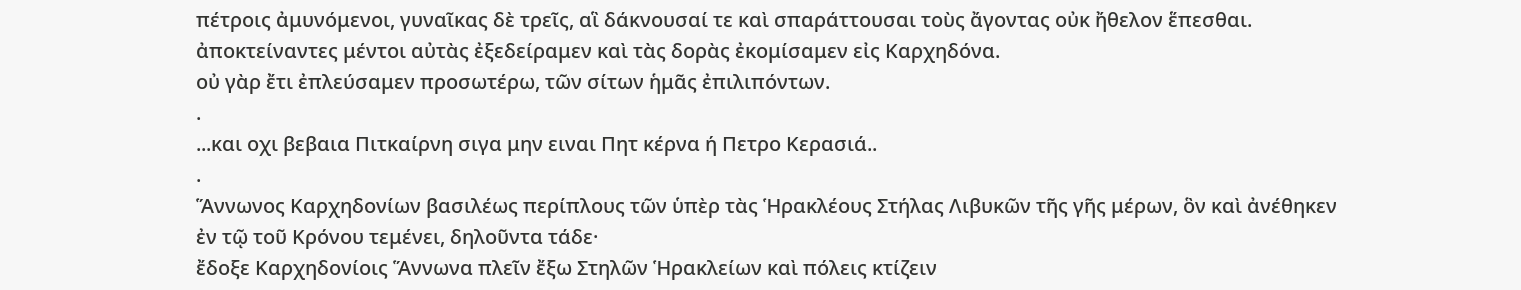πέτροις ἀμυνόμενοι, γυναῖκας δὲ τρεῖς, αἳ δάκνουσαί τε καὶ σπαράττουσαι τοὺς ἄγοντας οὐκ ἤθελον ἕπεσθαι. ἀποκτείναντες μέντοι αὐτὰς ἐξεδείραμεν καὶ τὰς δορὰς ἐκομίσαμεν εἰς Καρχηδόνα.
οὐ γὰρ ἔτι ἐπλεύσαμεν προσωτέρω, τῶν σίτων ἡμᾶς ἐπιλιπόντων.
.
...και οχι βεβαια Πιτκαίρνη σιγα μην ειναι Πητ κέρνα ή Πετρο Κερασιά..
.
Ἅννωνος Καρχηδονίων βασιλέως περίπλους τῶν ὑπὲρ τὰς Ἡρακλέους Στήλας Λιβυκῶν τῆς γῆς μέρων, ὃν καὶ ἀνέθηκεν ἐν τῷ τοῦ Κρόνου τεμένει, δηλοῦντα τάδε·
ἔδοξε Καρχηδονίοις Ἅννωνα πλεῖν ἔξω Στηλῶν Ἡρακλείων καὶ πόλεις κτίζειν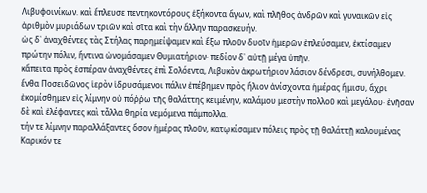Λιβυφοινίκων. καὶ ἔπλευσε πεντηκοντόρους ἑξήκοντα ἄγων, καὶ πλῆθος ἀνδρῶν καὶ γυναικῶν εἰς ἀριθμὸν μυριάδων τριῶν καὶ σῖτα καὶ τὴν ἄλλην παρασκευήν.
ὡς δ᾽ ἀναχθέντες τὰς Στήλας παρημείψαμεν καὶ ἔξω πλοῦν δυοῖν ἡμερῶν ἐπλεύσαμεν, ἐκτίσαμεν πρώτην πόλιν, ἥντινα ὠνομάσαμεν Θυμιατήριον· πεδίον δ᾽ αὐτῇ μέγα ὑπῆν.
κἄπειτα πρὸς ἑσπέραν ἀναχθέντες ἐπὶ Σολόεντα, Λιβυκὸν ἀκρωτήριον λάσιον δένδρεσι, συνήλθομεν. ἔνθα Ποσειδῶνος ἱερὸν ἱδρυσάμενοι πάλιν ἐπέβημεν πρὸς ἥλιον ἀνίσχοντα ἡμέρας ἥμισυ, ἄχρι ἐκομίσθημεν εἰς λίμνην οὐ πόῤῥω τῆς θαλάττης κειμένην, καλάμου μεστὴν πολλοῦ καὶ μεγάλου· ἐνῆσαν δὲ καὶ ἐλέφαντες καὶ τἆλλα θηρία νεμόμενα πάμπολλα.
τήν τε λίμνην παραλλάξαντες ὅσον ἡμέρας πλοῦν, κατῳκίσαμεν πόλεις πρὸς τῇ θαλάττῇ καλουμένας Καρικόν τε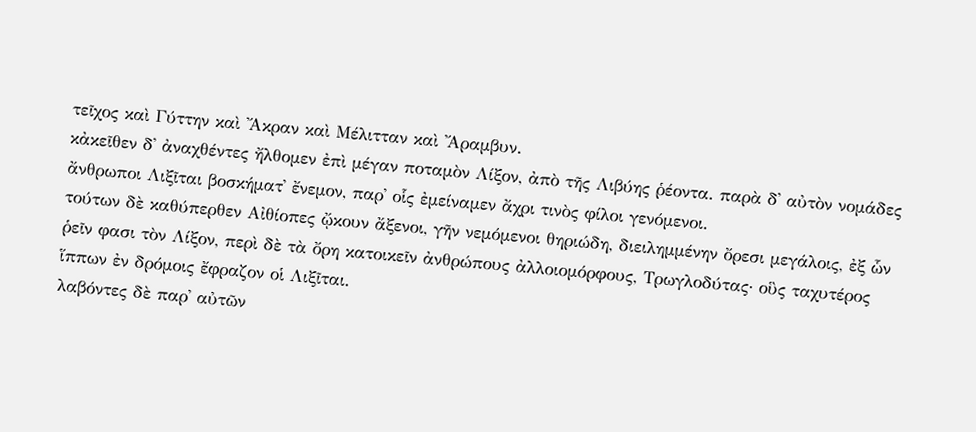τεῖχος καὶ Γύττην καὶ Ἄκραν καὶ Μέλιτταν καὶ Ἄραμβυν.
κἀκεῖθεν δ᾽ ἀναχθέντες ἤλθομεν ἐπὶ μέγαν ποταμὸν Λίξον, ἀπὸ τῆς Λιβύης ῥέοντα. παρὰ δ᾽ αὐτὸν νομάδες ἄνθρωποι Λιξῖται βοσκήματ᾽ ἔνεμον, παρ᾽ οἷς ἐμείναμεν ἄχρι τινὸς φίλοι γενόμενοι.
τούτων δὲ καθύπερθεν Αἰθίοπες ᾤκουν ἄξενοι, γῆν νεμόμενοι θηριώδη, διειλημμένην ὄρεσι μεγάλοις, ἐξ ὧν ῥεῖν φασι τὸν Λίξον, περὶ δὲ τὰ ὄρη κατοικεῖν ἀνθρώπους ἀλλοιομόρφους, Τρωγλοδύτας· οὓς ταχυτέρος ἵππων ἐν δρόμοις ἔφραζον οἱ Λιξῖται.
λαβόντες δὲ παρ᾽ αὐτῶν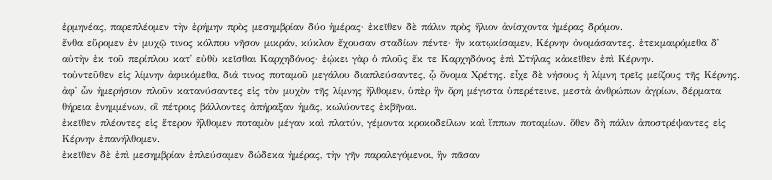ἑρμηνέας, παρεπλέομεν τὴν ἐρήμην πρὸς μεσημβρίαν δύο ἡμέρας· ἐκεῖθεν δὲ πάλιν πρὸς ἥλιον ἀνίσχοντα ἡμέρας δρόμον.
ἔνθα εὕρομεν ἐν μυχῷ τινος κόλπου νῆσον μικράν, κύκλον ἔχουσαν σταδίων πέντε· ἣν κατῳκίσαμεν, Κέρνην ὀνομάσαντες. ἐτεκμαιρόμεθα δ᾽ αὐτὴν ἐκ τοῦ περίπλου κατ᾽ εὐθὺ κεῖσθαι Καρχηδόνος· ἐῴκει γὰρ ὁ πλοῦς ἔκ τε Καρχηδόνος ἐπὶ Στήλας κἀκεῖθεν ἐπὶ Κέρνην.
τοὐντεῦθεν εἰς λίμνην ἀφικόμεθα, διά τινος ποταμοῦ μεγάλου διαπλεύσαντες, ᾧ ὄνομα Χρέτης. εἶχε δὲ νήσους ἡ λίμνη τρεῖς μείζους τῆς Κέρνης. ἀφ᾽ ὧν ἡμερήσιον πλοῦν κατανύσαντες εἰς τὸν μυχὸν τῆς λίμνης ἤλθομεν, ὑπὲρ ἣν ὄρη μέγιστα ὑπερέτεινε, μεστὰ ἀνθρώπων ἀγρίων, δέρματα θήρεια ἐνημμένων, οἳ πέτροις βάλλοντες ἀπήραξαν ἡμᾶς, κωλύοντες ἐκβῆναι.
ἐκεῖθεν πλέοντες εἰς ἕτερον ἤλθομεν ποταμὸν μέγαν καὶ πλατύν, γέμοντα κροκοδείλων καὶ ἵππων ποταμίων. ὅθεν δὴ πάλιν ἀποστρέψαντες εἰς Κέρνην ἐπανήλθομεν.
ἐκεῖθεν δὲ ἐπὶ μεσημβρίαν ἐπλεύσαμεν δώδεκα ἡμέρας, τὴν γῆν παραλεγόμενοι, ἣν πᾶσαν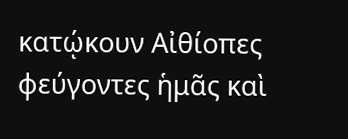κατῴκουν Αἰθίοπες φεύγοντες ἡμᾶς καὶ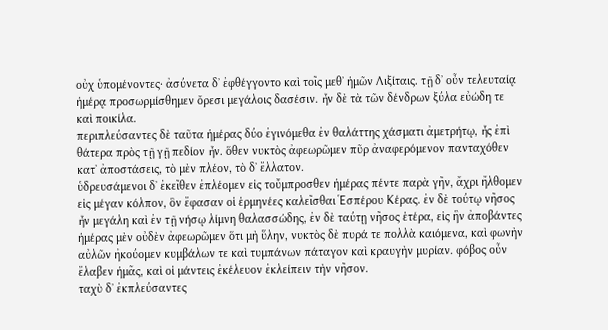οὐχ ὑπομένοντες· ἀσύνετα δ᾽ ἐφθέγγοντο καὶ τοῖς μεθ᾽ ἡμῶν Λιξίταις. τῇ δ᾽ οὖν τελευταίᾳ ἡμέρᾳ προσωρμίσθημεν ὄρεσι μεγάλοις δασέσιν. ἦν δὲ τὰ τῶν δένδρων ξύλα εὐώδη τε καὶ ποικίλα.
περιπλεύσαντες δὲ ταῦτα ἡμέρας δύο ἐγινόμεθα ἐν θαλάττης χάσματι ἀμετρήτῳ, ἧς ἐπὶ θάτερα πρὸς τῇ γῇ πεδίον ἦν. ὅθεν νυκτὸς ἀφεωρῶμεν πῦρ ἀναφερόμενον πανταχόθεν κατ᾽ ἀποστάσεις, τὸ μὲν πλέον, τὸ δ᾽ ἔλλατον.
ὑδρευσάμενοι δ᾽ ἐκεῖθεν ἐπλέομεν εἰς τοὔμπροσθεν ἡμέρας πέντε παρὰ γῆν, ἄχρι ἤλθομεν εἰς μέγαν κόλπον, ὃν ἔφασαν οἱ ἑρμηνέες καλεῖσθαι Ἑσπέρου Κέρας. ἐν δὲ τούτῳ νῆσος ἦν μεγάλη καὶ ἐν τῇ νήσῳ λίμνη θαλασσώδης, ἐν δὲ ταύτῃ νῆσος ἑτέρα, εἰς ἣν ἀποβάντες ἡμέρας μὲν οὐδὲν ἀφεωρῶμεν ὅτι μὴ ὕλην, νυκτὸς δὲ πυρά τε πολλὰ καιόμενα, καὶ φωνὴν αὐλῶν ἠκούομεν κυμβάλων τε καὶ τυμπάνων πάταγον καὶ κραυγὴν μυρίαν. φόβος οὖν ἔλαβεν ἡμᾶς, καὶ οἱ μάντεις ἐκέλευον ἐκλείπειν τὴν νῆσον.
ταχὺ δ᾽ ἐκπλεύσαντες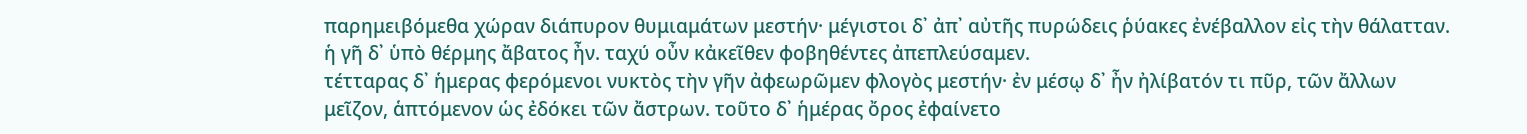παρημειβόμεθα χώραν διάπυρον θυμιαμάτων μεστήν· μέγιστοι δ᾽ ἀπ᾽ αὐτῆς πυρώδεις ῥύακες ἐνέβαλλον εἰς τὴν θάλατταν. ἡ γῆ δ᾽ ὑπὸ θέρμης ἄβατος ἦν. ταχύ οὖν κἀκεῖθεν φοβηθέντες ἀπεπλεύσαμεν.
τέτταρας δ᾽ ἡμερας φερόμενοι νυκτὸς τὴν γῆν ἀφεωρῶμεν φλογὸς μεστήν· ἐν μέσῳ δ᾽ ἦν ἠλίβατόν τι πῦρ, τῶν ἄλλων μεῖζον, ἁπτόμενον ὡς ἐδόκει τῶν ἄστρων. τοῦτο δ᾽ ἡμέρας ὄρος ἐφαίνετο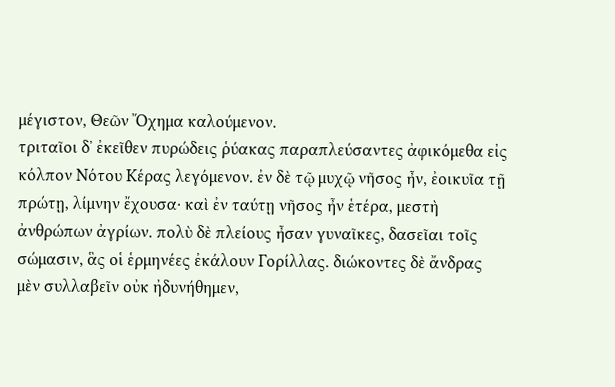μέγιστον, Θεῶν Ὄχημα καλούμενον.
τριταῖοι δ᾽ ἐκεῖθεν πυρώδεις ῥύακας παραπλεύσαντες ἀφικόμεθα εἰς κόλπον Νότου Κέρας λεγόμενον. ἐν δὲ τῷ μυχῷ νῆσος ἦν, ἐοικυῖα τῇ πρώτῃ, λίμνην ἔχουσα· καὶ ἐν ταύτῃ νῆσος ἦν ἑτέρα, μεστὴ ἀνθρώπων ἀγρίων. πολὺ δὲ πλείους ἦσαν γυναῖκες, δασεῖαι τοῖς σώμασιν, ἃς οἱ ἑρμηνέες ἐκάλουν Γορίλλας. διώκοντες δὲ ἄνδρας μὲν συλλαβεῖν οὐκ ἠδυνήθημεν,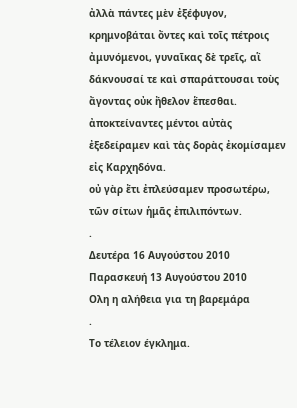ἀλλὰ πάντες μὲν ἐξέφυγον, κρημνοβάται ὄντες καὶ τοῖς πέτροις ἀμυνόμενοι, γυναῖκας δὲ τρεῖς, αἳ δάκνουσαί τε καὶ σπαράττουσαι τοὺς ἄγοντας οὐκ ἤθελον ἕπεσθαι. ἀποκτείναντες μέντοι αὐτὰς ἐξεδείραμεν καὶ τὰς δορὰς ἐκομίσαμεν εἰς Καρχηδόνα.
οὐ γὰρ ἔτι ἐπλεύσαμεν προσωτέρω, τῶν σίτων ἡμᾶς ἐπιλιπόντων.
.
Δευτέρα 16 Αυγούστου 2010
Παρασκευή 13 Αυγούστου 2010
Ολη η αλήθεια για τη βαρεμάρα
.
Το τέλειον έγκλημα.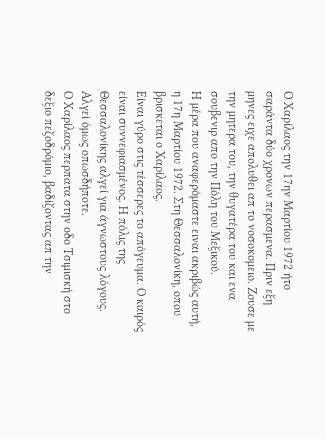Ο Χαρίλαος την 17ην Μαρτίου 1972 ήτο σαράντα δύο χρονων περασμενα. Πριν εξη μηνες ειχε απολυθει απ το νοσοκομειο. Ζουσε με την μητερα του, την θυγατέρα του και ενα σουβενιρ απο την Πόλη του Μεξικού.
Η μέρα που αναφερόμαστε ειναι ακριβώς αυτή, η 17η Μαρτίου 1972. Στη Θεσσαλονίκη, οπου βρισκεται ο Χαρίλαος.
Είναι γύρο στις τέσσερες το απόγευμα. Ο καιρός είναι συννεφιασμένος. Η πόλις της Θεσσαλονίκης αλγεί για άγνωστους λόγους. Αλγεί όμως οπωσδήποτε.
Ο Χαρίλαος περπατα στην οδο Τσιμισκή στο δεξιο πεζοδρόμιο, βαδίζοντας απ την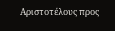Αριστοτέλους προς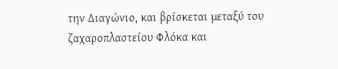την Διαγώνιο, και βρίσκεται μεταξύ του ζαχαροπλαστείου Φλόκα και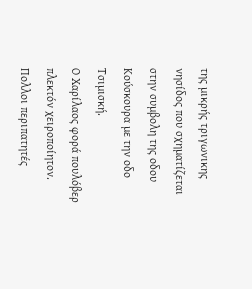της μικρής τριγωνικης νησίδος που σχηματίζεται στην συμβολη της οδου Κούσκουρα με την οδο Τσιμισκή.
Ο Χαρίλαος φορά πουλόβερ πλεκτόν χειροποίητον. Πολλοι περιπατητές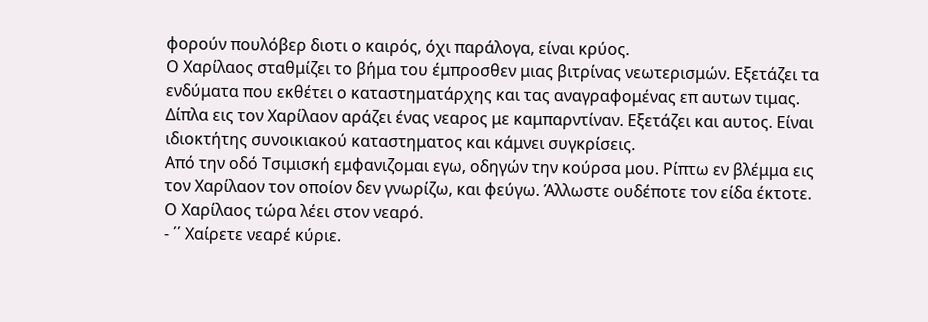φορούν πουλόβερ διοτι ο καιρός, όχι παράλογα, είναι κρύος.
Ο Χαρίλαος σταθμίζει το βήμα του έμπροσθεν μιας βιτρίνας νεωτερισμών. Εξετάζει τα ενδύματα που εκθέτει ο καταστηματάρχης και τας αναγραφομένας επ αυτων τιμας. Δίπλα εις τον Χαρίλαον αράζει ένας νεαρος με καμπαρντίναν. Εξετάζει και αυτος. Είναι ιδιοκτήτης συνοικιακού καταστηματος και κάμνει συγκρίσεις.
Από την οδό Τσιμισκή εμφανιζομαι εγω, οδηγών την κούρσα μου. Ρίπτω εν βλέμμα εις τον Χαρίλαον τον οποίον δεν γνωρίζω, και φεύγω. Άλλωστε ουδέποτε τον είδα έκτοτε.
Ο Χαρίλαος τώρα λέει στον νεαρό.
- ΄΄ Χαίρετε νεαρέ κύριε.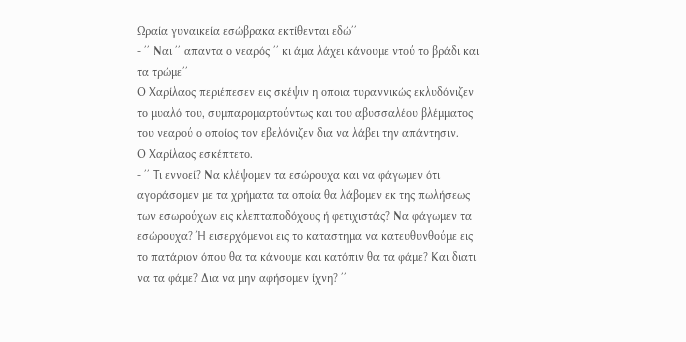Ωραία γυναικεία εσώβρακα εκτίθενται εδώ΄΄
- ΄΄ Ναι ΄΄ απαντα ο νεαρός ΄΄ κι άμα λάχει κάνουμε ντού το βράδι και τα τρώμε΄΄
Ο Χαρίλαος περιέπεσεν εις σκέψιν η οποια τυραννικώς εκλυδόνιζεν
το μυαλό του, συμπαρομαρτούντως και του αβυσσαλέου βλέμματος
του νεαρού ο οποίος τον εβελόνιζεν δια να λάβει την απάντησιν.
Ο Χαρίλαος εσκέπτετο.
- ΄΄ Τι εννοεί? Να κλέψομεν τα εσώρουχα και να φάγωμεν ότι αγοράσομεν με τα χρήματα τα οποία θα λάβομεν εκ της πωλήσεως των εσωρούχων εις κλεπταποδόχους ή φετιχιστάς? Να φάγωμεν τα εσώρουχα? Ή εισερχόμενοι εις το καταστημα να κατευθυνθούμε εις το πατάριον όπου θα τα κάνουμε και κατόπιν θα τα φάμε? Και διατι να τα φάμε? Δια να μην αφήσομεν ίχνη? ΄΄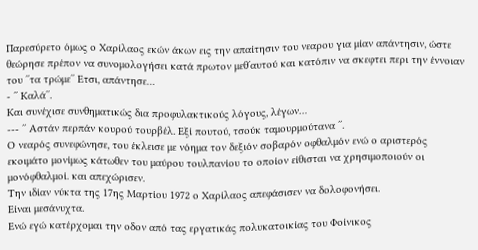Παρεσύρετο όμως ο Χαρίλαος εκών άκων εις την απαίτησιν του νεαρου για μίαν απάντησιν, ώστε θεώρησε πρέπον να συνομολογήσει κατά πρωτον μεθ΄αυτού και κατόπιν να σκεφτει περι την έννοιαν του ΄΄τα τρώμε΄΄ Ετσι, απάντησε…
- ΄΄ Καλά΄΄.
Και συνέχισε συνθηματικώς δια προφυλακτικούς λόγους, λέγων…
--- ΄΄ Αστάν περπάν κουρού τουρβέλ. Εξί πουτού, τσούκ ταμουρμούτανα ΄΄.
Ο νεαρός συνεφώνησε, του έκλεισε με νόημα τον δεξιόν σοβαρόν οφθαλμόν ενώ ο αριστερός εκοιμάτο μονίμως κάτωθεν του μαύρου τουλπανίου το οποίον είθισται να χρησιμοποιούν οι μονόφθαλμοί. και απεχώρισεν.
Την ιδίαν νύκτα της 17ης Μαρτίου 1972 ο Χαρίλαος απεφάσισεν να δολοφονήσει.
Είναι μεσάνυχτα.
Ενώ εγώ κατέρχομαι την οδον από τας εργατικάς πολυκατοικίας του Φοίνικος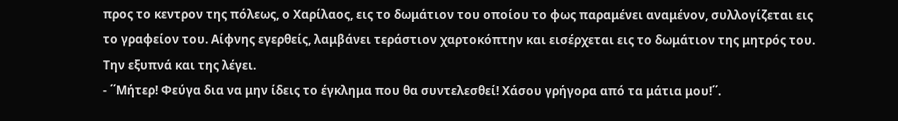προς το κεντρον της πόλεως, ο Χαρίλαος, εις το δωμάτιον του οποίου το φως παραμένει αναμένον, συλλογίζεται εις το γραφείον του. Αίφνης εγερθείς, λαμβάνει τεράστιον χαρτοκόπτην και εισέρχεται εις το δωμάτιον της μητρός του. Την εξυπνά και της λέγει.
- ΄΄Μήτερ! Φεύγα δια να μην ίδεις το έγκλημα που θα συντελεσθεί! Χάσου γρήγορα από τα μάτια μου!΄΄.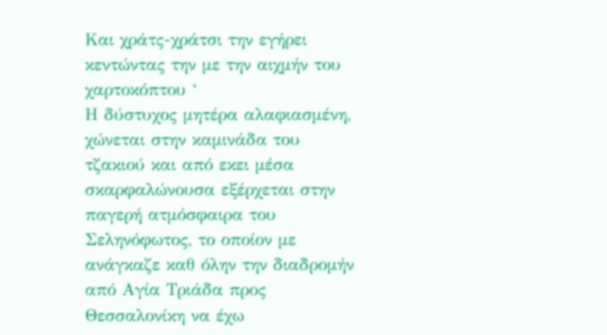Και χράτς-χράτσι την εγήρει κεντώντας την με την αιχμήν του χαρτοκόπτου ‘
Η δύστυχος μητέρα αλαφιασμένη, χώνεται στην καμινάδα του τζακιού και από εκει μέσα σκαρφαλώνουσα εξέρχεται στην παγερή ατμόσφαιρα του Σεληνόφωτος, το οποίον με ανάγκαζε καθ όλην την διαδρομήν από Αγία Τριάδα προς Θεσσαλονίκη να έχω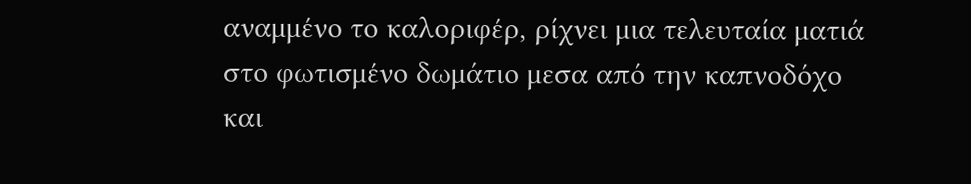αναμμένο το καλοριφέρ, ρίχνει μια τελευταία ματιά στο φωτισμένο δωμάτιο μεσα από την καπνοδόχο και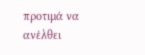προτιμά να ανέλθει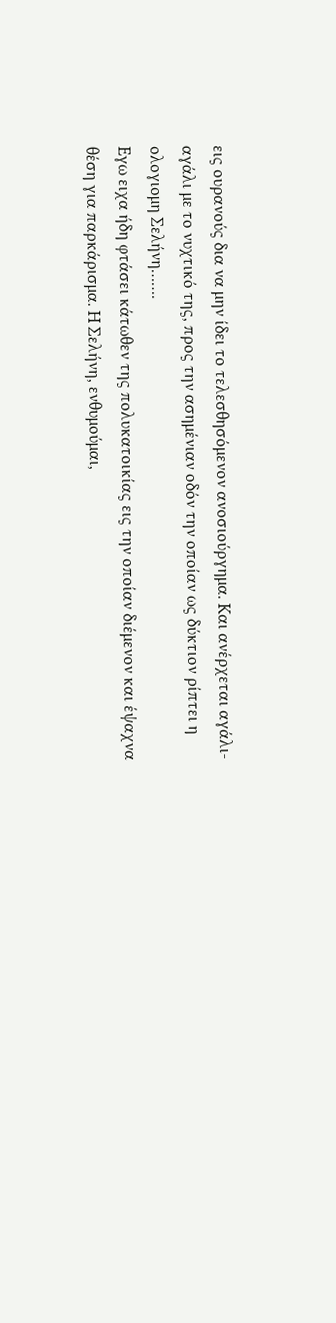εις ουρανούς δια να μην ίδει το τελεσθησόμενον ανοσιούργημα. Και ανέρχεται αγάλι-αγάλι με το νυχτικό της, προς την ασημένιαν οδόν την οποίαν ως δύκτιον ρίπτει η ολογιομη Σελήνη…….
Εγω ειχα ήδη φτάσει κάτωθεν της πολυκατοικίας εις την οποίαν διέμενον και έψαχνα θέση για παρκάρισμα. Η Σελήνη, ενθυμούμαι,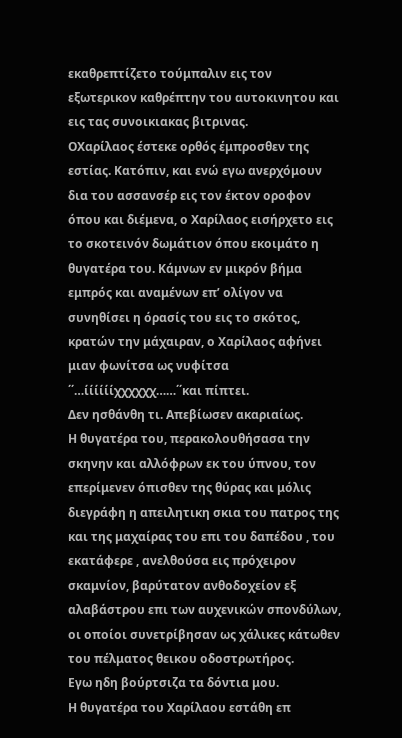εκαθρεπτίζετο τούμπαλιν εις τον εξωτερικον καθρέπτην του αυτοκινητου και εις τας συνοικιακας βιτρινας.
ΟΧαρίλαος έστεκε ορθός έμπροσθεν της εστίας. Κατόπιν, και ενώ εγω ανερχόμουν δια του ασσανσέρ εις τον έκτον οροφον όπου και διέμενα, ο Χαρίλαος εισήρχετο εις το σκοτεινόν δωμάτιον όπου εκοιμάτο η θυγατέρα του. Κάμνων εν μικρόν βήμα εμπρός και αναμένων επ’ ολίγον να συνηθίσει η όρασίς του εις το σκότος, κρατών την μάχαιραν, ο Χαρίλαος αφήνει μιαν φωνίτσα ως νυφίτσα
΄΄…ίίίίίίχχχχχχ……΄΄και πίπτει.
Δεν ησθάνθη τι. Απεβίωσεν ακαριαίως.
Η θυγατέρα του, περακολουθήσασα την σκηνην και αλλόφρων εκ του ύπνου, τον επερίμενεν όπισθεν της θύρας και μόλις διεγράφη η απειλητικη σκια του πατρος της και της μαχαίρας του επι του δαπέδου , του εκατάφερε , ανελθούσα εις πρόχειρον σκαμνίον, βαρύτατον ανθοδοχείον εξ αλαβάστρου επι των αυχενικών σπονδύλων, οι οποίοι συνετρίβησαν ως χάλικες κάτωθεν του πέλματος θεικου οδοστρωτήρος.
Εγω ηδη βούρτσιζα τα δόντια μου.
Η θυγατέρα του Χαρίλαου εστάθη επ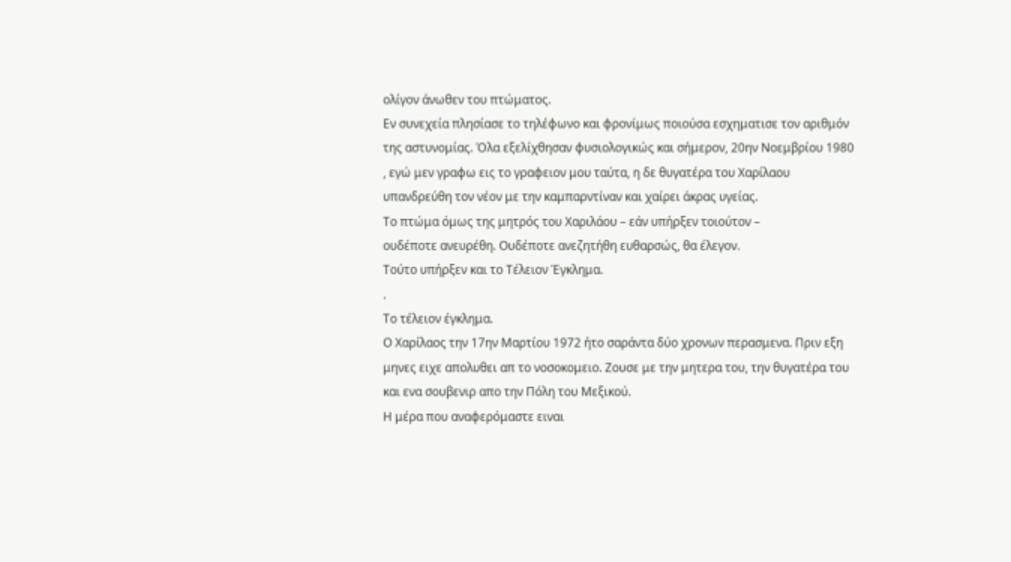ολίγον άνωθεν του πτώματος.
Εν συνεχεία πλησίασε το τηλέφωνο και φρονίμως ποιούσα εσχηματισε τον αριθμόν της αστυνομίας. Όλα εξελίχθησαν φυσιολογικώς και σήμερον, 20ην Νοεμβρίου 1980 , εγώ μεν γραφω εις το γραφειον μου ταύτα, η δε θυγατέρα του Χαρίλαου υπανδρεύθη τον νέον με την καμπαρντίναν και χαίρει άκρας υγείας.
Το πτώμα όμως της μητρός του Χαριλάου – εάν υπήρξεν τοιούτον –
ουδέποτε ανευρέθη. Ουδέποτε ανεζητήθη ευθαρσώς, θα έλεγον.
Τούτο υπήρξεν και το Τέλειον Έγκλημα.
.
Το τέλειον έγκλημα.
Ο Χαρίλαος την 17ην Μαρτίου 1972 ήτο σαράντα δύο χρονων περασμενα. Πριν εξη μηνες ειχε απολυθει απ το νοσοκομειο. Ζουσε με την μητερα του, την θυγατέρα του και ενα σουβενιρ απο την Πόλη του Μεξικού.
Η μέρα που αναφερόμαστε ειναι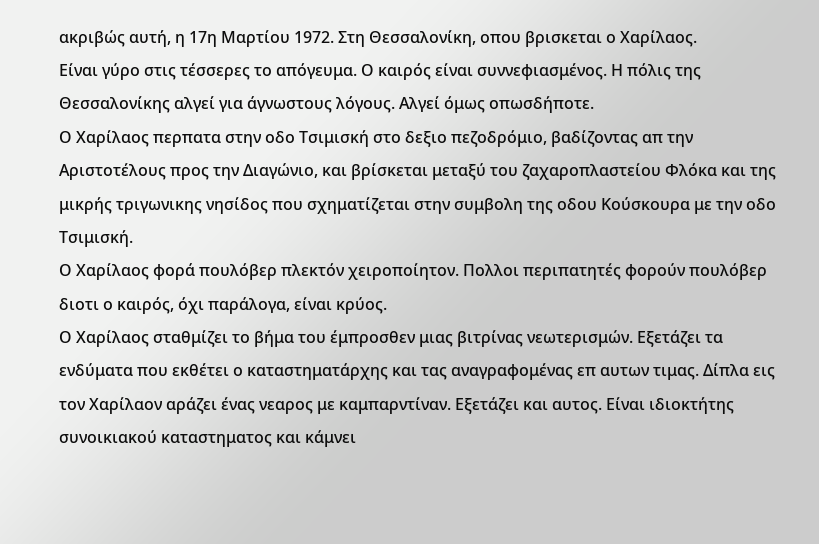ακριβώς αυτή, η 17η Μαρτίου 1972. Στη Θεσσαλονίκη, οπου βρισκεται ο Χαρίλαος.
Είναι γύρο στις τέσσερες το απόγευμα. Ο καιρός είναι συννεφιασμένος. Η πόλις της Θεσσαλονίκης αλγεί για άγνωστους λόγους. Αλγεί όμως οπωσδήποτε.
Ο Χαρίλαος περπατα στην οδο Τσιμισκή στο δεξιο πεζοδρόμιο, βαδίζοντας απ την Αριστοτέλους προς την Διαγώνιο, και βρίσκεται μεταξύ του ζαχαροπλαστείου Φλόκα και της μικρής τριγωνικης νησίδος που σχηματίζεται στην συμβολη της οδου Κούσκουρα με την οδο Τσιμισκή.
Ο Χαρίλαος φορά πουλόβερ πλεκτόν χειροποίητον. Πολλοι περιπατητές φορούν πουλόβερ διοτι ο καιρός, όχι παράλογα, είναι κρύος.
Ο Χαρίλαος σταθμίζει το βήμα του έμπροσθεν μιας βιτρίνας νεωτερισμών. Εξετάζει τα ενδύματα που εκθέτει ο καταστηματάρχης και τας αναγραφομένας επ αυτων τιμας. Δίπλα εις τον Χαρίλαον αράζει ένας νεαρος με καμπαρντίναν. Εξετάζει και αυτος. Είναι ιδιοκτήτης συνοικιακού καταστηματος και κάμνει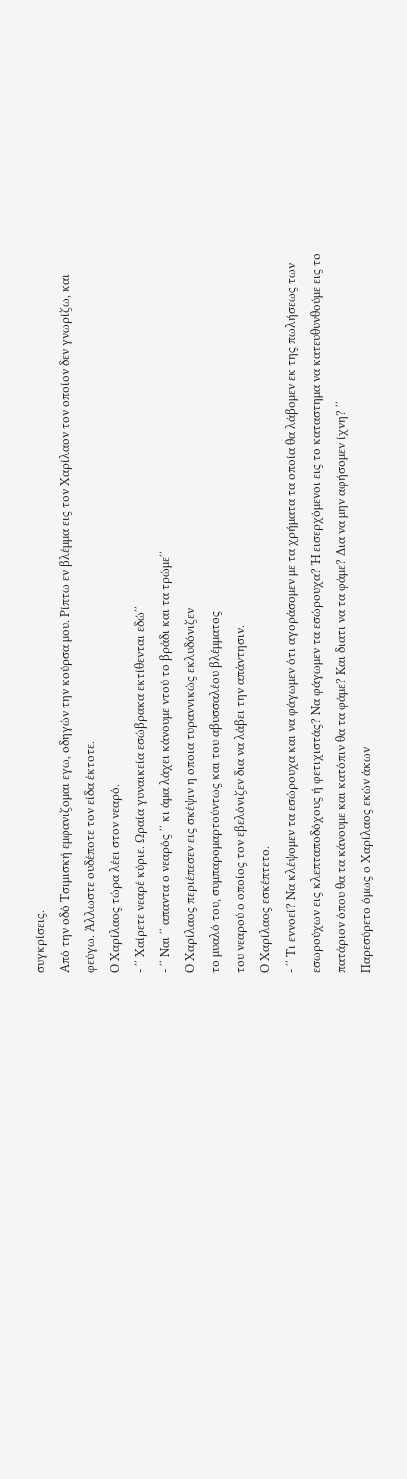συγκρίσεις.
Από την οδό Τσιμισκή εμφανιζομαι εγω, οδηγών την κούρσα μου. Ρίπτω εν βλέμμα εις τον Χαρίλαον τον οποίον δεν γνωρίζω, και φεύγω. Άλλωστε ουδέποτε τον είδα έκτοτε.
Ο Χαρίλαος τώρα λέει στον νεαρό.
- ΄΄ Χαίρετε νεαρέ κύριε. Ωραία γυναικεία εσώβρακα εκτίθενται εδώ΄΄
- ΄΄ Ναι ΄΄ απαντα ο νεαρός ΄΄ κι άμα λάχει κάνουμε ντού το βράδι και τα τρώμε΄΄
Ο Χαρίλαος περιέπεσεν εις σκέψιν η οποια τυραννικώς εκλυδόνιζεν
το μυαλό του, συμπαρομαρτούντως και του αβυσσαλέου βλέμματος
του νεαρού ο οποίος τον εβελόνιζεν δια να λάβει την απάντησιν.
Ο Χαρίλαος εσκέπτετο.
- ΄΄ Τι εννοεί? Να κλέψομεν τα εσώρουχα και να φάγωμεν ότι αγοράσομεν με τα χρήματα τα οποία θα λάβομεν εκ της πωλήσεως των εσωρούχων εις κλεπταποδόχους ή φετιχιστάς? Να φάγωμεν τα εσώρουχα? Ή εισερχόμενοι εις το καταστημα να κατευθυνθούμε εις το πατάριον όπου θα τα κάνουμε και κατόπιν θα τα φάμε? Και διατι να τα φάμε? Δια να μην αφήσομεν ίχνη? ΄΄
Παρεσύρετο όμως ο Χαρίλαος εκών άκων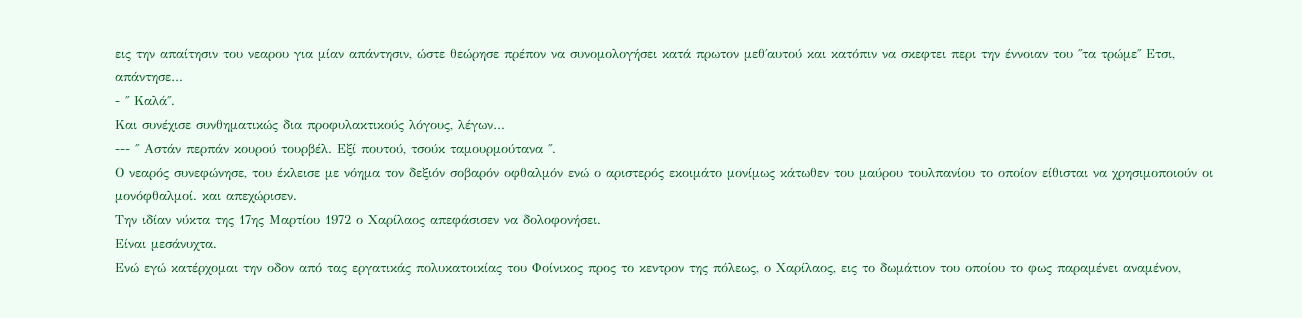εις την απαίτησιν του νεαρου για μίαν απάντησιν, ώστε θεώρησε πρέπον να συνομολογήσει κατά πρωτον μεθ΄αυτού και κατόπιν να σκεφτει περι την έννοιαν του ΄΄τα τρώμε΄΄ Ετσι, απάντησε…
- ΄΄ Καλά΄΄.
Και συνέχισε συνθηματικώς δια προφυλακτικούς λόγους, λέγων…
--- ΄΄ Αστάν περπάν κουρού τουρβέλ. Εξί πουτού, τσούκ ταμουρμούτανα ΄΄.
Ο νεαρός συνεφώνησε, του έκλεισε με νόημα τον δεξιόν σοβαρόν οφθαλμόν ενώ ο αριστερός εκοιμάτο μονίμως κάτωθεν του μαύρου τουλπανίου το οποίον είθισται να χρησιμοποιούν οι μονόφθαλμοί. και απεχώρισεν.
Την ιδίαν νύκτα της 17ης Μαρτίου 1972 ο Χαρίλαος απεφάσισεν να δολοφονήσει.
Είναι μεσάνυχτα.
Ενώ εγώ κατέρχομαι την οδον από τας εργατικάς πολυκατοικίας του Φοίνικος προς το κεντρον της πόλεως, ο Χαρίλαος, εις το δωμάτιον του οποίου το φως παραμένει αναμένον,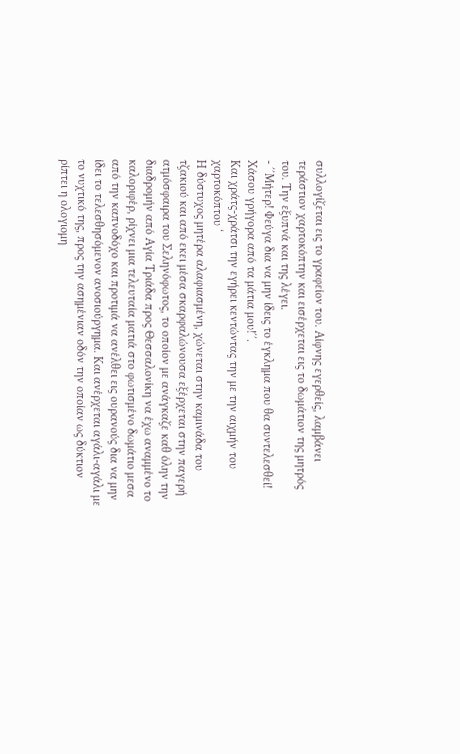συλλογίζεται εις το γραφείον του. Αίφνης εγερθείς, λαμβάνει τεράστιον χαρτοκόπτην και εισέρχεται εις το δωμάτιον της μητρός του. Την εξυπνά και της λέγει.
- ΄΄Μήτερ! Φεύγα δια να μην ίδεις το έγκλημα που θα συντελεσθεί! Χάσου γρήγορα από τα μάτια μου!΄΄.
Και χράτς-χράτσι την εγήρει κεντώντας την με την αιχμήν του χαρτοκόπτου ‘
Η δύστυχος μητέρα αλαφιασμένη, χώνεται στην καμινάδα του τζακιού και από εκει μέσα σκαρφαλώνουσα εξέρχεται στην παγερή ατμόσφαιρα του Σεληνόφωτος, το οποίον με ανάγκαζε καθ όλην την διαδρομήν από Αγία Τριάδα προς Θεσσαλονίκη να έχω αναμμένο το καλοριφέρ, ρίχνει μια τελευταία ματιά στο φωτισμένο δωμάτιο μεσα από την καπνοδόχο και προτιμά να ανέλθει εις ουρανούς δια να μην ίδει το τελεσθησόμενον ανοσιούργημα. Και ανέρχεται αγάλι-αγάλι με το νυχτικό της, προς την ασημένιαν οδόν την οποίαν ως δύκτιον ρίπτει η ολογιομη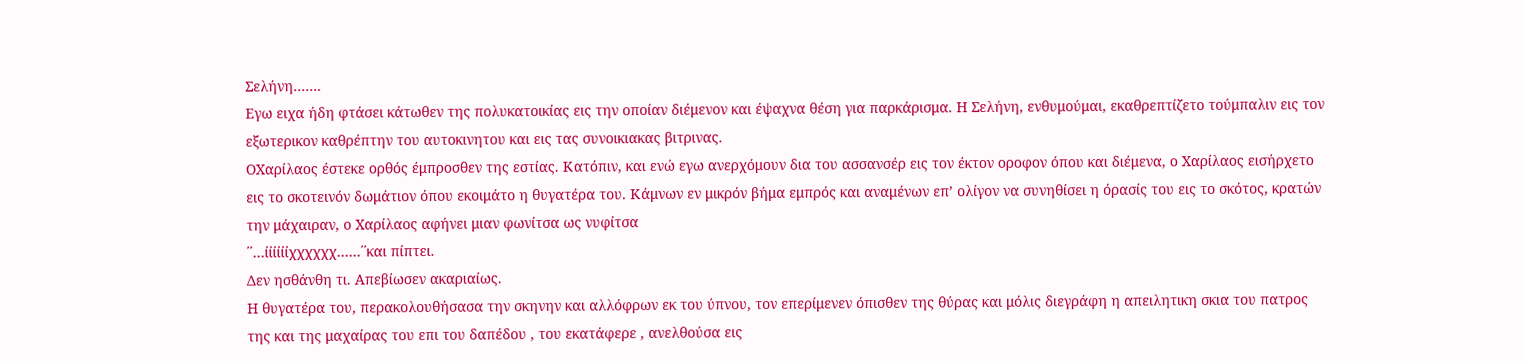Σελήνη…….
Εγω ειχα ήδη φτάσει κάτωθεν της πολυκατοικίας εις την οποίαν διέμενον και έψαχνα θέση για παρκάρισμα. Η Σελήνη, ενθυμούμαι, εκαθρεπτίζετο τούμπαλιν εις τον εξωτερικον καθρέπτην του αυτοκινητου και εις τας συνοικιακας βιτρινας.
ΟΧαρίλαος έστεκε ορθός έμπροσθεν της εστίας. Κατόπιν, και ενώ εγω ανερχόμουν δια του ασσανσέρ εις τον έκτον οροφον όπου και διέμενα, ο Χαρίλαος εισήρχετο εις το σκοτεινόν δωμάτιον όπου εκοιμάτο η θυγατέρα του. Κάμνων εν μικρόν βήμα εμπρός και αναμένων επ’ ολίγον να συνηθίσει η όρασίς του εις το σκότος, κρατών την μάχαιραν, ο Χαρίλαος αφήνει μιαν φωνίτσα ως νυφίτσα
΄΄…ίίίίίίχχχχχχ……΄΄και πίπτει.
Δεν ησθάνθη τι. Απεβίωσεν ακαριαίως.
Η θυγατέρα του, περακολουθήσασα την σκηνην και αλλόφρων εκ του ύπνου, τον επερίμενεν όπισθεν της θύρας και μόλις διεγράφη η απειλητικη σκια του πατρος της και της μαχαίρας του επι του δαπέδου , του εκατάφερε , ανελθούσα εις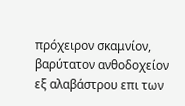πρόχειρον σκαμνίον, βαρύτατον ανθοδοχείον εξ αλαβάστρου επι των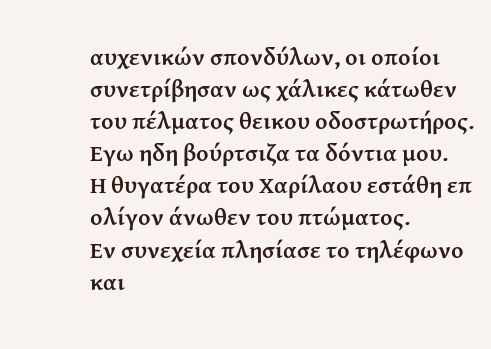αυχενικών σπονδύλων, οι οποίοι συνετρίβησαν ως χάλικες κάτωθεν του πέλματος θεικου οδοστρωτήρος.
Εγω ηδη βούρτσιζα τα δόντια μου.
Η θυγατέρα του Χαρίλαου εστάθη επ ολίγον άνωθεν του πτώματος.
Εν συνεχεία πλησίασε το τηλέφωνο και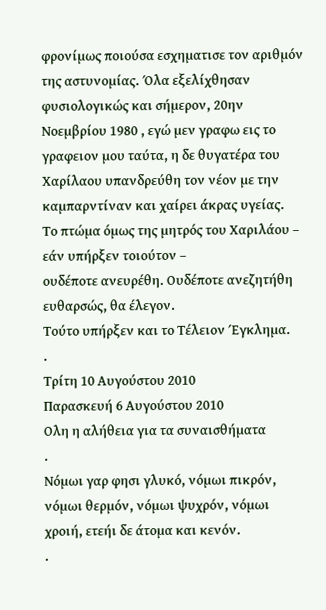φρονίμως ποιούσα εσχηματισε τον αριθμόν της αστυνομίας. Όλα εξελίχθησαν φυσιολογικώς και σήμερον, 20ην Νοεμβρίου 1980 , εγώ μεν γραφω εις το γραφειον μου ταύτα, η δε θυγατέρα του Χαρίλαου υπανδρεύθη τον νέον με την καμπαρντίναν και χαίρει άκρας υγείας.
Το πτώμα όμως της μητρός του Χαριλάου – εάν υπήρξεν τοιούτον –
ουδέποτε ανευρέθη. Ουδέποτε ανεζητήθη ευθαρσώς, θα έλεγον.
Τούτο υπήρξεν και το Τέλειον Έγκλημα.
.
Τρίτη 10 Αυγούστου 2010
Παρασκευή 6 Αυγούστου 2010
Ολη η αλήθεια για τα συναισθήματα
.
Νόμωι γαρ φησι γλυκό, νόμωι πικρόν, νόμωι θερμόν, νόμωι ψυχρόν, νόμωι χροιή, ετεήι δε άτομα και κενόν.
.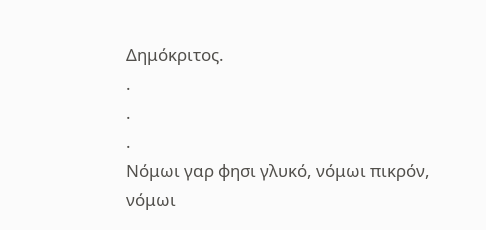Δημόκριτος.
.
.
.
Νόμωι γαρ φησι γλυκό, νόμωι πικρόν, νόμωι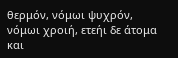θερμόν, νόμωι ψυχρόν, νόμωι χροιή, ετεήι δε άτομα και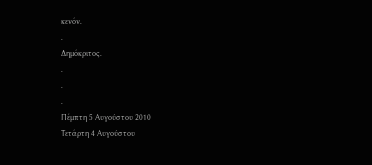κενόν.
.
Δημόκριτος.
.
.
.
Πέμπτη 5 Αυγούστου 2010
Τετάρτη 4 Αυγούστου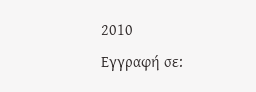2010
Εγγραφή σε: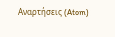Αναρτήσεις (Atom)